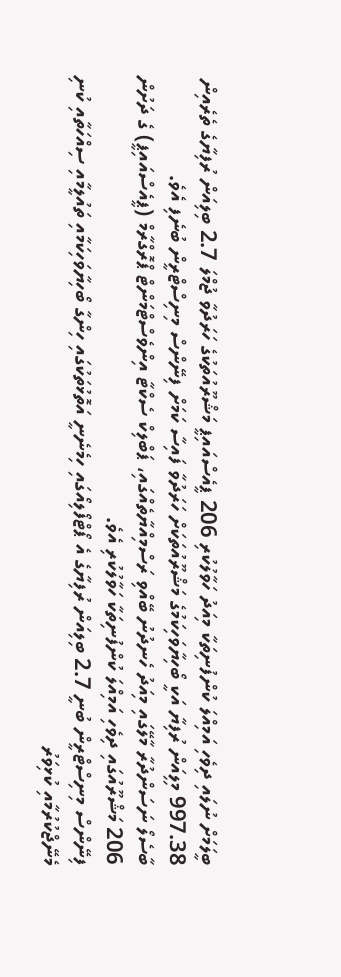ބީލަމަށް ނުލައި ދިވެހި އަމިއްލަ ކުންފުނިތަކާ މިއަދު ހަވާލުކުރި 206 ޕީއެސްއައިޕީ މަޝްރޫއުތަކުގެ ހަރަދުވާ ޖުމްލަ 2.7 ބިލިއަން ރުފިޔާގެ ތެރެއިން 997.38 މިލިއަން ރުފިޔާ އަކީ ބޯހިޔާވަހިކަމުގެ މަޝްރޫއުތަކަށް ހަރަދުވާ ފައިސާ ކަމަށް ފިނޭންސް މިނިސްޓްރީން ބުނެފި އެވެ.
ބާސެލޯ ނަސަންދުރާ މާލޭގައި މިއަދު ހެނދުނު ބޭއްވި ރަސްމިއްޔާތެއްގައި، ޕަބްލިކް ސެކްޓާ އިންވެސްޓްމަންޓް ޕްރޮގްރާމް (ޕީއެސްއައިޕީ) ގެ ދަށުން 206 މަޝްރޫއުގައި ދިވެހި އަމިއްލަ ކުންފުނިތަކާ ހަވާލުކުރި އެވެ.
ފިނޭންސް މިނިސްޓްރީން ބުނީ 2.7 ބިލިއަން ރުފިޔާގެ އެ ޕޯޓްފޯލިއޯގައި ހިމެނެނީ އަތޮޅުތަކުގައި ހިންގާ ބޯހިޔާވަހިކަމާއި ތައުލީމާއި ސިއްހަތާއި ކުނި މެނޭޖްކުރުމާއި ކުޅިވަރު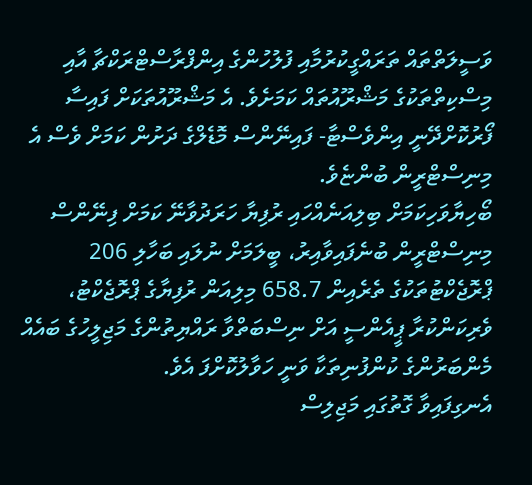ވަސީލަތްތައް ތަރައްގީކުރުމާއި ފުލުހުންގެ އިންފްރާސްޓްރަކްޗާ އާއި މިސްކިތްތަކުގެ މަޝްރޫއުތައް ކަމަށެވެ. އެ މަޝްރޫއުތަކަށް ފައިސާ ފޯރުކޮށްދޭނީ އިންވެސްޓާ- ފައިނޭންސް މޮޑެލްގެ ދަށުން ކަމަށް ވެސް އެ މިނިސްޓްރީން ބުންޏެވެ.
ބޯހިޔާވަހިކަމަށް ބިލިއަނެއްހައި ރުފިޔާ ހަރަދުވާނޭ ކަމަށް ފިނޭންސް މިނިސްޓްރީން ބުނެފައިވާއިރު، ބީލަމަށް ނުލައި ބަހާލި 206 ޕްރޮޖެކްޓުތަކުގެ ތެރެއިން 658.7 މިލިއަން ރުފިޔާގެ ޕްރޮޖެކްޓު، ވެރިކަންކުރާ ޕީއެންސީ އަށް ނިސްބަތްވާ ރައްޔިތުންގެ މަޖިލީހުގެ ބައެއް މެންބަރުންގެ ކުންފުނިތަކާ ވަނީ ހަވާލުކޮށްފަ އެވެ.
އެނގިފައިވާ ގޮތުގައި މަޖިލިސް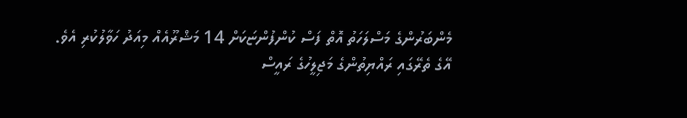މެންބަރުންގެ މަސްލަހަތު އޮތް ފަސް ކުންފުންޏަކަށް 14 މަޝްރޫއެއް މިއަދު ހަވާލުކުރި އެވެ.
އޭގެ ތެރޭގައި ރައްޔިތުންގެ މަޖިލީހުގެ ރައީސް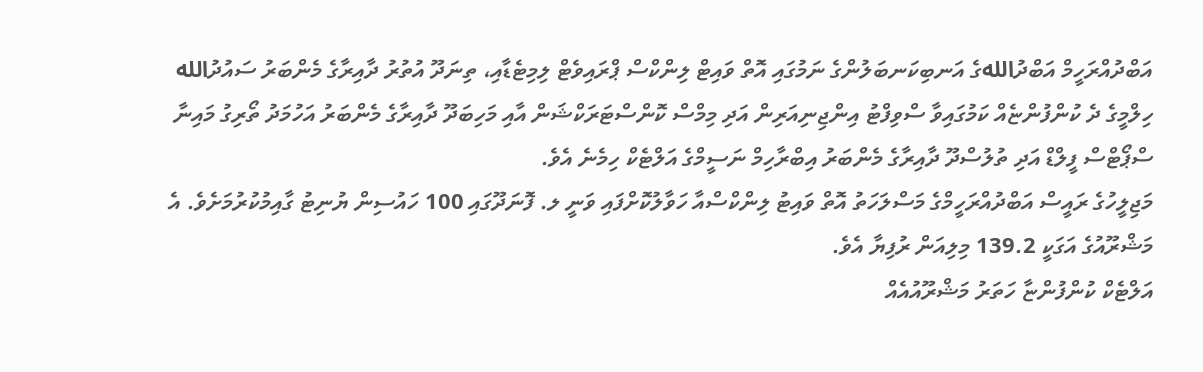އަބްދުއްރަހީމް އަބްދުاللهގެ އަނބިކަނބަލުންގެ ނަމުގައި އޮތް ވައިޓް ލިންކްސް ޕްރައިވެޓް ލިމިޓެޑާއި، ތިނަދޫ އުތުރު ދާއިރާގެ މެންބަރު ސައުދުالله ހިލްމީގެ ދެ ކުންފުންޏެއް ކަމުގައިވާ ސްވިފްޓު އިންޖިނިއަރިން އަދި މިމްސް ކޮންސްޓަރަކްޝަން އާއި މަހިބަދޫ ދާއިރާގެ މެންބަރު އަހުމަދު ތޯރިގު މައިނާ ސްޕޯޓްސް ފީލްޑް އަދި ތުލުސްދޫ ދާއިރާގެ މެންބަރު އިބްރާހިމް ނަސީމްގެ އަލްޓެކް ހިމެނެ އެވެ.
މަޖިލީހުގެ ރައީސް އަބްދުއްރަހީމްގެ މަސްލަހަތު އޮތް ވައިޓު ލިންކްސްއާ ހަވާލުކޮށްފައި ވަނީ ލ. ފޮނަދޫގައި 100 ހައުސިން ޔުނިޓު ގާއިމުކުރުމަށެވެ. އެ މަޝްރޫއުގެ އަގަކީ 139.2 މިލިއަން ރުފިޔާ އެވެ.
އަލްޓެކް ކުންފުންޏާ ހަތަރު މަޝްރޫއުއެއް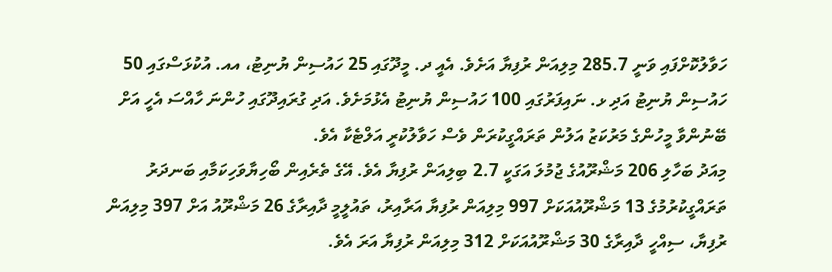ހަވާލުކޮށްފައި ވަނީ 285.7 މިލިއަން ރުފިޔާ އަށެވެ. އެއީ ދ. މީދޫގައި 25 ހައުސިން ޔުނިޓު، އއ. އުކުޅަސްގައި 50 ހައުސިން ޔުނިޓު އަދި ޅ. ނައިފަރުގައި 100 ހައުސިން ޔުނިޓު އެޅުމަށެވެ. އަދި ގުރައިދޫގައި ހުންނަ ހާއްސަ އެހީ އަށް ބޭނުންވާ މީހުންގެ މަރުކަޒު އަލުން ތަރައްގީކުރަން ވެސް ހަވާލުކުރީ އަލްޓެކާ އެވެ.
މިއަދު ބަހާލި 206 މަޝްރޫއުގެ ޖުމުލަ އަގަކީ 2.7 ބިލިއަން ރުފިޔާ އެވެ. އޭގެ ތެރެއިން ބޯހިޔާވަހިކަމާއި ބަނދަރު ތަރައްގީކުރުމުގެ 13 މަޝްރޫއުއަކަށް 997 މިލިއަން ރުފިޔާ އަރާއިރު، ތައުލީމީ ދާއިރާގެ 26 މަޝްރޫއު އަށް 397 މިލިއަން ރުފިޔާ، ސިއްހީ ދާއިރާގެ 30 މަޝްރޫއުއަކަށް 312 މިލިއަން ރުފިޔާ އަރަ އެވެ.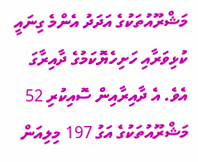މަޝްރޫއުތަކުގެ އަދަދު އެންމެ ގިނައީ ކުޅިވަރާއި ހަށިހެޔޮކަމުގެ ދާއިރާގަ އެވެ. އެ ދާއިރާއިން ސޮއިކުރި 52 މަޝްރޫއުތަކުގެ އަގު 197 މިލިއަން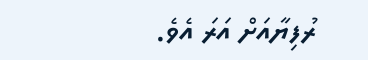ރުފިޔާއަށް އަރަ އެވެ.